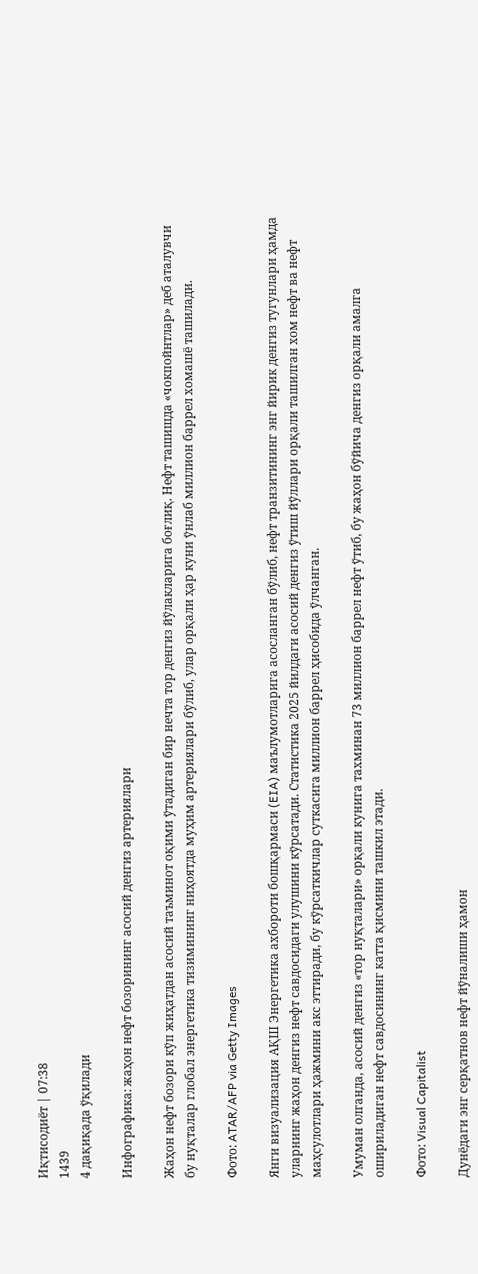Иқтисодиёт | 07:38
1439
4 дақиқада ўқилади

Инфографика: жаҳон нефт бозорининг асосий денгиз артериялари

Жаҳон нефт бозори кўп жиҳатдан асосий таъминот оқими ўтадиган бир нечта тор денгиз йўлакларига боғлиқ. Нефт ташишда «чокпойнтлар» деб аталувчи бу нуқталар глобал энергетика тизимининг ниҳоятда муҳим артериялари бўлиб, улар орқали ҳар куни ўнлаб миллион баррел хомашё ташилади.

Фото: ATAR/AFP via Getty Images

Янги визуализация АҚШ Энергетика ахбороти бошқармаси (EIA) маълумотларига асосланган бўлиб, нефт транзитининг энг йирик денгиз тугунлари ҳамда уларнинг жаҳон денгиз нефт савдосидаги улушини кўрсатади. Статистика 2025 йилдаги асосий денгиз ўтиш йўллари орқали ташилган хом нефт ва нефт маҳсулотлари ҳажмини акс эттиради, бу кўрсаткичлар суткасига миллион баррел ҳисобида ўлчанган.

Умуман олганда, асосий денгиз «тор нуқталари» орқали кунига тахминан 73 миллион баррел нефт ўтиб, бу жаҳон бўйича денгиз орқали амалга ошириладиган нефт савдосининг катта қисмини ташкил этади.

Фото: Visual Capitalist

Дунёдаги энг серқатнов нефт йўналиши ҳамон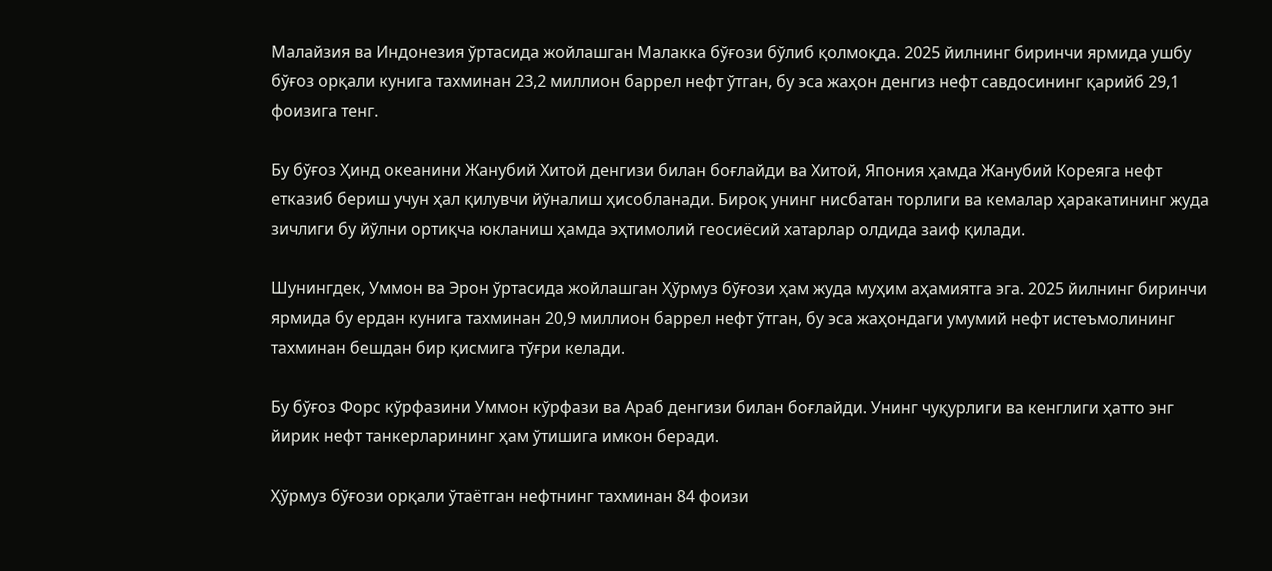Малайзия ва Индонезия ўртасида жойлашган Малакка бўғози бўлиб қолмоқда. 2025 йилнинг биринчи ярмида ушбу бўғоз орқали кунига тахминан 23,2 миллион баррел нефт ўтган, бу эса жаҳон денгиз нефт савдосининг қарийб 29,1 фоизига тенг.

Бу бўғоз Ҳинд океанини Жанубий Хитой денгизи билан боғлайди ва Хитой, Япония ҳамда Жанубий Кореяга нефт етказиб бериш учун ҳал қилувчи йўналиш ҳисобланади. Бироқ унинг нисбатан торлиги ва кемалар ҳаракатининг жуда зичлиги бу йўлни ортиқча юкланиш ҳамда эҳтимолий геосиёсий хатарлар олдида заиф қилади.

Шунингдек, Уммон ва Эрон ўртасида жойлашган Ҳўрмуз бўғози ҳам жуда муҳим аҳамиятга эга. 2025 йилнинг биринчи ярмида бу ердан кунига тахминан 20,9 миллион баррел нефт ўтган, бу эса жаҳондаги умумий нефт истеъмолининг тахминан бешдан бир қисмига тўғри келади.

Бу бўғоз Форс кўрфазини Уммон кўрфази ва Араб денгизи билан боғлайди. Унинг чуқурлиги ва кенглиги ҳатто энг йирик нефт танкерларининг ҳам ўтишига имкон беради.

Ҳўрмуз бўғози орқали ўтаётган нефтнинг тахминан 84 фоизи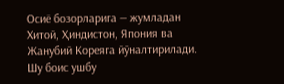Осиё бозорларига — жумладан Хитой, Ҳиндистон, Япония ва Жанубий Кореяга йўналтирилади. Шу боис ушбу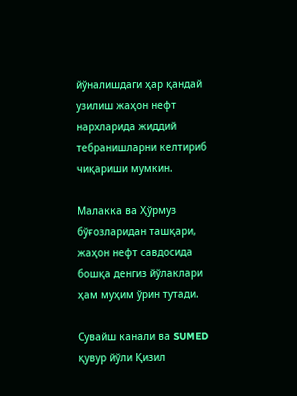йўналишдаги ҳар қандай узилиш жаҳон нефт нархларида жиддий тебранишларни келтириб чиқариши мумкин.

Малакка ва Ҳўрмуз бўғозларидан ташқари, жаҳон нефт савдосида бошқа денгиз йўлаклари ҳам муҳим ўрин тутади.

Сувайш канали ва SUMED қувур йўли Қизил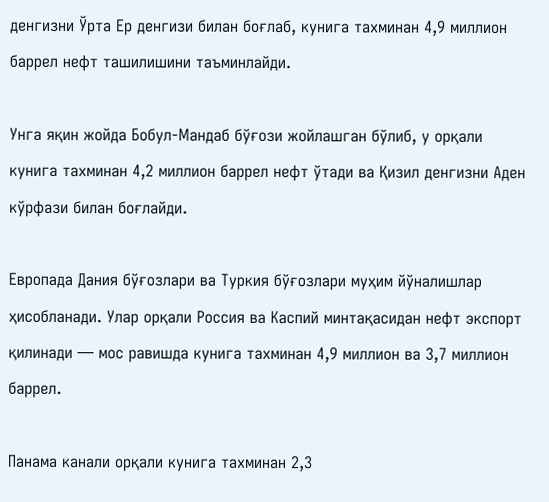денгизни Ўрта Ер денгизи билан боғлаб, кунига тахминан 4,9 миллион баррел нефт ташилишини таъминлайди.

Унга яқин жойда Бобул-Мандаб бўғози жойлашган бўлиб, у орқали кунига тахминан 4,2 миллион баррел нефт ўтади ва Қизил денгизни Аден кўрфази билан боғлайди.

Европада Дания бўғозлари ва Туркия бўғозлари муҳим йўналишлар ҳисобланади. Улар орқали Россия ва Каспий минтақасидан нефт экспорт қилинади — мос равишда кунига тахминан 4,9 миллион ва 3,7 миллион баррел.

Панама канали орқали кунига тахминан 2,3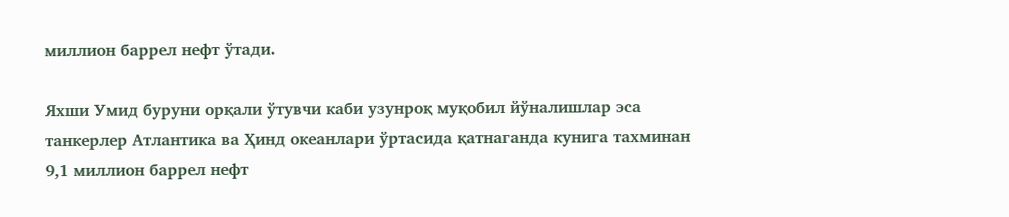миллион баррел нефт ўтади.

Яхши Умид буруни орқали ўтувчи каби узунроқ муқобил йўналишлар эса танкерлер Атлантика ва Ҳинд океанлари ўртасида қатнаганда кунига тахминан 9,1 миллион баррел нефт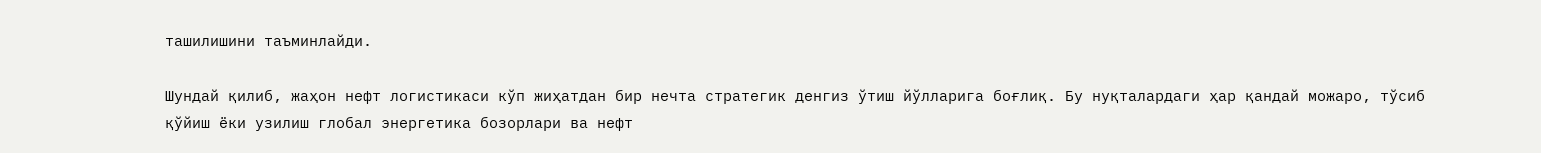ташилишини таъминлайди.

Шундай қилиб, жаҳон нефт логистикаси кўп жиҳатдан бир нечта стратегик денгиз ўтиш йўлларига боғлиқ. Бу нуқталардаги ҳар қандай можаро, тўсиб қўйиш ёки узилиш глобал энергетика бозорлари ва нефт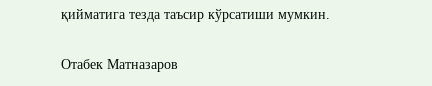қийматига тезда таъсир кўрсатиши мумкин.

Отабек Матназаров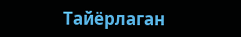Тайёрлаган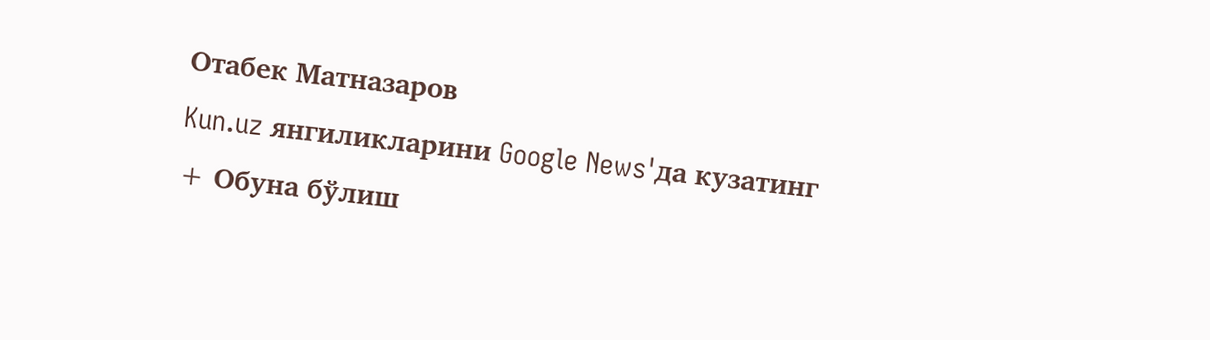Отабек Матназаров
Kun.uz янгиликларини Google News'да кузатинг
+ Обуна бўлиш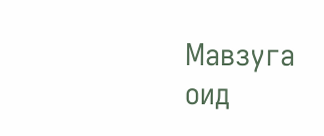Мавзуга оид